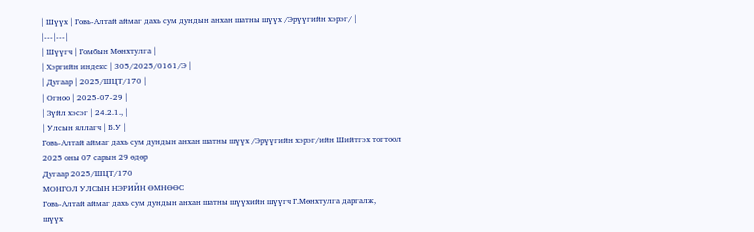| Шүүх | Говь-Алтай аймаг дахь сум дундын анхан шатны шүүх /Эрүүгийн хэрэг/ |
|---|---|
| Шүүгч | Гомбын Мөнхтулга |
| Хэргийн индекс | 305/2025/0161/Э |
| Дугаар | 2025/ШЦТ/170 |
| Огноо | 2025-07-29 |
| Зүйл хэсэг | 24.2.1., |
| Улсын яллагч | Б.У |
Говь-Алтай аймаг дахь сум дундын анхан шатны шүүх /Эрүүгийн хэрэг/ийн Шийтгэх тогтоол
2025 оны 07 сарын 29 өдөр
Дугаар 2025/ШЦТ/170
МОНГОЛ УЛСЫН НЭРИЙН ӨМНӨӨС
Говь-Алтай аймаг дахь сум дундын анхан шатны шүүхийн шүүгч Г.Мөнхтулга даргалж,
шүүх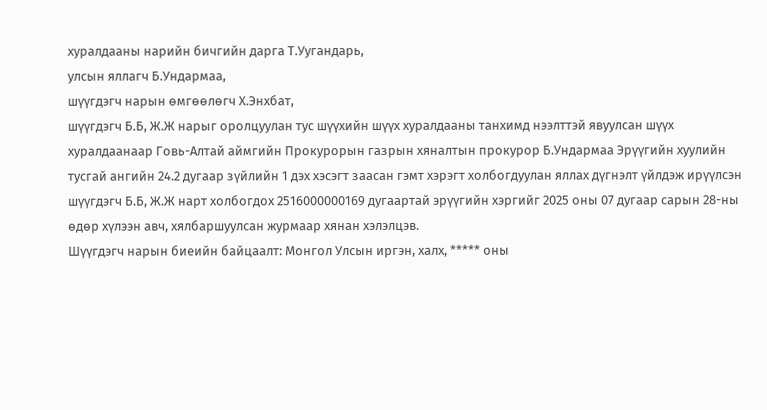хуралдааны нарийн бичгийн дарга Т.Уугандарь,
улсын яллагч Б.Ундармаа,
шүүгдэгч нарын өмгөөлөгч Х.Энхбат,
шүүгдэгч Б.Б, Ж.Ж нарыг оролцуулан тус шүүхийн шүүх хуралдааны танхимд нээлттэй явуулсан шүүх хуралдаанаар Говь-Алтай аймгийн Прокурорын газрын хяналтын прокурор Б.Ундармаа Эрүүгийн хуулийн тусгай ангийн 24.2 дугаар зүйлийн 1 дэх хэсэгт заасан гэмт хэрэгт холбогдуулан яллах дүгнэлт үйлдэж ирүүлсэн шүүгдэгч Б.Б, Ж.Ж нарт холбогдох 2516000000169 дугаартай эрүүгийн хэргийг 2025 оны 07 дугаар сарын 28-ны өдөр хүлээн авч, хялбаршуулсан журмаар хянан хэлэлцэв.
Шүүгдэгч нарын биеийн байцаалт: Монгол Улсын иргэн, халх, ***** оны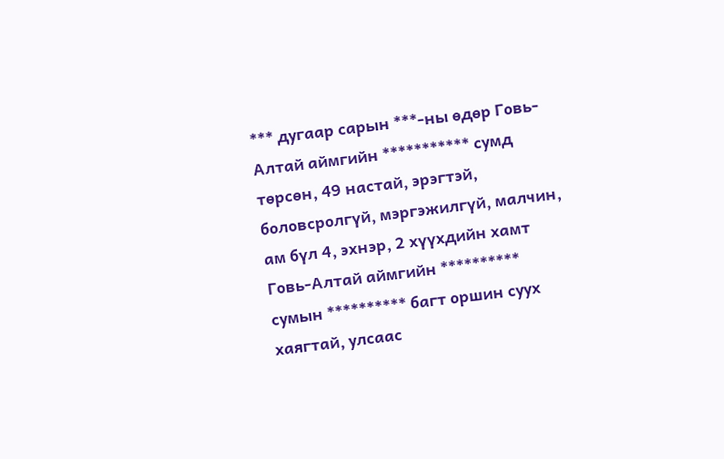*** дугаар сарын ***-ны өдөр Говь-Алтай аймгийн *********** сумд төрсөн, 49 настай, эрэгтэй, боловсролгүй, мэргэжилгүй, малчин, ам бүл 4, эхнэр, 2 хүүхдийн хамт Говь-Алтай аймгийн ********** сумын ********** багт оршин суух хаягтай, улсаас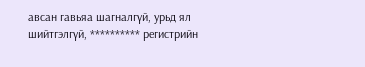авсан гавьяа шагналгүй, урьд ял шийтгэлгүй, ********** регистрийн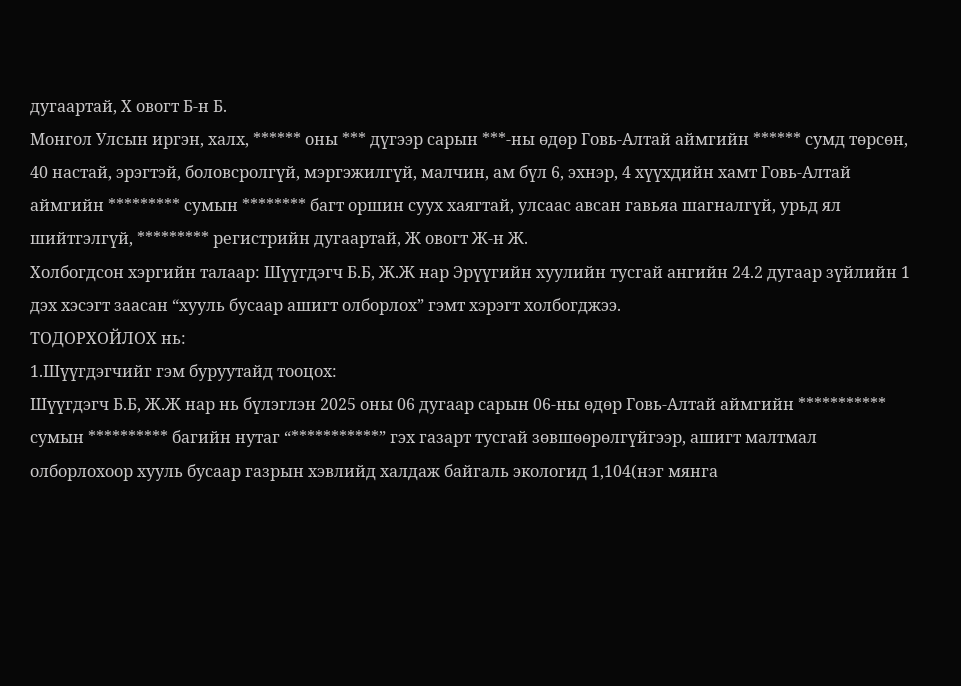дугаартай, Х овогт Б-н Б.
Монгол Улсын иргэн, халх, ****** оны *** дүгээр сарын ***-ны өдөр Говь-Алтай аймгийн ****** сумд төрсөн, 40 настай, эрэгтэй, боловсролгүй, мэргэжилгүй, малчин, ам бүл 6, эхнэр, 4 хүүхдийн хамт Говь-Алтай аймгийн ********* сумын ******** багт оршин суух хаягтай, улсаас авсан гавьяа шагналгүй, урьд ял шийтгэлгүй, ********* регистрийн дугаартай, Ж овогт Ж-н Ж.
Холбогдсон хэргийн талаар: Шүүгдэгч Б.Б, Ж.Ж нар Эрүүгийн хуулийн тусгай ангийн 24.2 дугаар зүйлийн 1 дэх хэсэгт заасан “хууль бусаар ашигт олборлох” гэмт хэрэгт холбогджээ.
ТОДОРХОЙЛОХ нь:
1.Шүүгдэгчийг гэм буруутайд тооцох:
Шүүгдэгч Б.Б, Ж.Ж нар нь бүлэглэн 2025 оны 06 дугаар сарын 06-ны өдөр Говь-Алтай аймгийн *********** сумын ********** багийн нутаг “***********” гэх газарт тусгай зөвшөөрөлгүйгээр, ашигт малтмал олборлохоор хууль бусаар газрын хэвлийд халдаж байгаль экологид 1,104(нэг мянга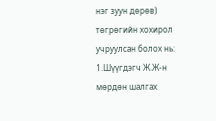нэг зуун дөрөв) төгрөгийн хохирол учруулсан болох нь:
1.Шүүгдэгч Ж.Ж-н мөрдөн шалгах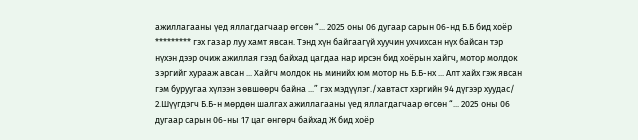ажиллагааны үед яллагдагчаар өгсөн “... 2025 оны 06 дугаар сарын 06-нд Б.Б бид хоёр ********* гэх газар луу хамт явсан. Тэнд хүн байгаагүй хуучин ухчихсан нүх байсан тэр нүхэн дээр очиж ажиллая гээд байхад цагдаа нар ирсэн бид хоёрын хайгч, мотор молдок зэргийг хурааж авсан ... Хайгч молдок нь минийх юм мотор нь Б.Б-нх ... Алт хайх гэж явсан гэм буруугаа хүлээн зөвшөөрч байна ...” гэх мэдүүлэг./хавтаст хэргийн 94 дүгээр хуудас/
2.Шүүгдэгч Б.Б-н мөрдөн шалгах ажиллагааны үед яллагдагчаар өгсөн “... 2025 оны 06 дугаар сарын 06-ны 17 цаг өнгөрч байхад Ж бид хоёр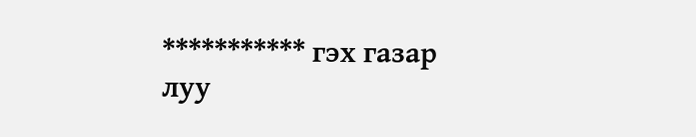*********** гэх газар луу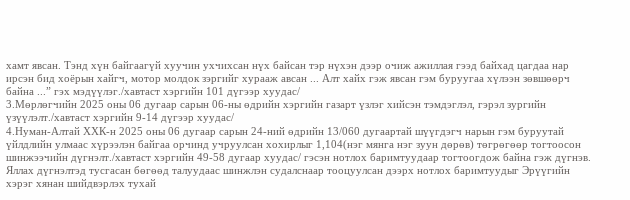хамт явсан. Тэнд хүн байгаагүй хуучин ухчихсан нүх байсан тэр нүхэн дээр очиж ажиллая гээд байхад цагдаа нар ирсэн бид хоёрын хайгч, мотор молдок зэргийг хурааж авсан ... Алт хайх гэж явсан гэм буруугаа хүлээн зөвшөөрч байна ...” гэх мэдүүлэг./хавтаст хэргийн 101 дүгээр хуудас/
3.Мөрлөгчийн 2025 оны 06 дугаар сарын 06-ны өдрийн хэргийн газарт үзлэг хийсэн тэмдэглэл, гэрэл зургийн үзүүлэлт./хавтаст хэргийн 9-14 дүгээр хуудас/
4.Нуман-Алтай ХХК-н 2025 оны 06 дугаар сарын 24-ний өдрийн 13/060 дугаартай шүүгдэгч нарын гэм буруутай үйлдлийн улмаас хүрээлэн байгаа орчинд учруулсан хохирлыг 1,104(нэг мянга нэг зуун дөрөв) төгрөгөөр тогтоосон шинжээчийн дүгнэлт./хавтаст хэргийн 49-58 дугаар хуудас/ гэсэн нотлох баримтуудаар тогтоогдож байна гэж дүгнэв.
Яллах дүгнэлтэд тусгасан бөгөөд талуудаас шинжлэн судалснаар тооцуулсан дээрх нотлох баримтуудыг Эрүүгийн хэрэг хянан шийдвэрлэх тухай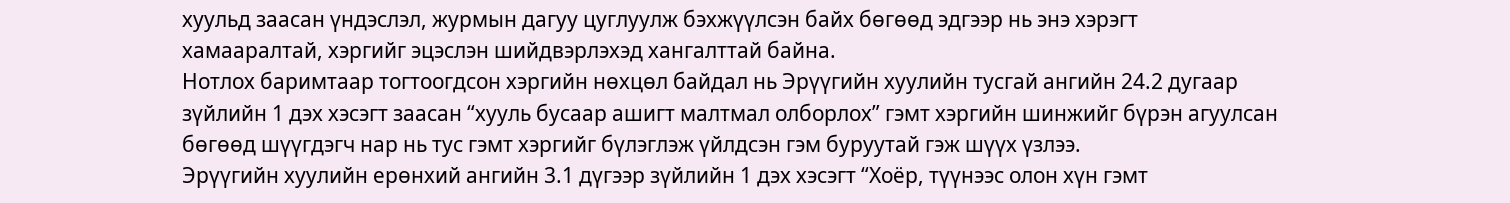хуульд заасан үндэслэл, журмын дагуу цуглуулж бэхжүүлсэн байх бөгөөд эдгээр нь энэ хэрэгт хамааралтай, хэргийг эцэслэн шийдвэрлэхэд хангалттай байна.
Нотлох баримтаар тогтоогдсон хэргийн нөхцөл байдал нь Эрүүгийн хуулийн тусгай ангийн 24.2 дугаар зүйлийн 1 дэх хэсэгт заасан “хууль бусаар ашигт малтмал олборлох” гэмт хэргийн шинжийг бүрэн агуулсан бөгөөд шүүгдэгч нар нь тус гэмт хэргийг бүлэглэж үйлдсэн гэм буруутай гэж шүүх үзлээ.
Эрүүгийн хуулийн ерөнхий ангийн 3.1 дүгээр зүйлийн 1 дэх хэсэгт “Хоёр, түүнээс олон хүн гэмт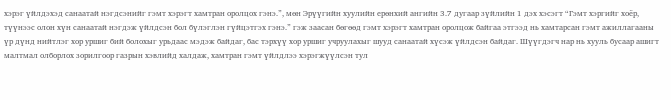хэрэг үйлдэхэд санаатай нэгдсэнийг гэмт хэрэгт хамтран оролцох гэнэ.”, мөн Эрүүгийн хуулийн ерөнхий ангийн 3.7 дугаар зүйлийн 1 дэх хэсэгт “Гэмт хэргийг хоёр, түүнээс олон хүн санаатай нэгдэж үйлдсэн бол бүлэглэн гүйцэтгэх гэнэ.” гэж заасан бөгөөд гэмт хэрэгт хамтран оролцож байгаа этгээд нь хамтарсан гэмт ажиллагааны үр дүнд нийтлэг хор уршиг бий болохыг урьдаас мэдэж байдаг, бас тэрхүү хор уршиг учруулахыг шууд санаатай хүсэж үйлдсэн байдаг. Шүүгдэгч нар нь хууль бусаар ашигт малтмал олборлох зорилгоор газрын хэвлийд халдаж, хамтран гэмт үйлдлээ хэрэгжүүлсэн тул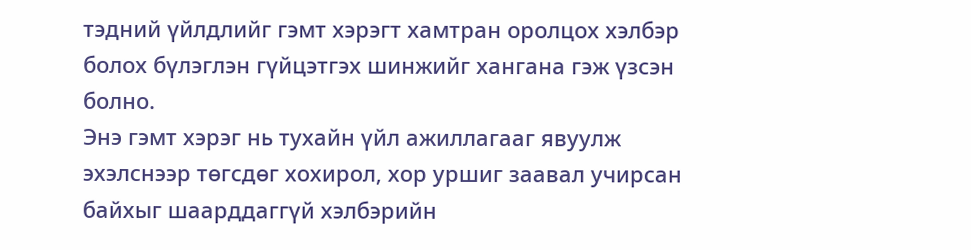тэдний үйлдлийг гэмт хэрэгт хамтран оролцох хэлбэр болох бүлэглэн гүйцэтгэх шинжийг хангана гэж үзсэн болно.
Энэ гэмт хэрэг нь тухайн үйл ажиллагааг явуулж эхэлснээр төгсдөг хохирол, хор уршиг заавал учирсан байхыг шаарддаггүй хэлбэрийн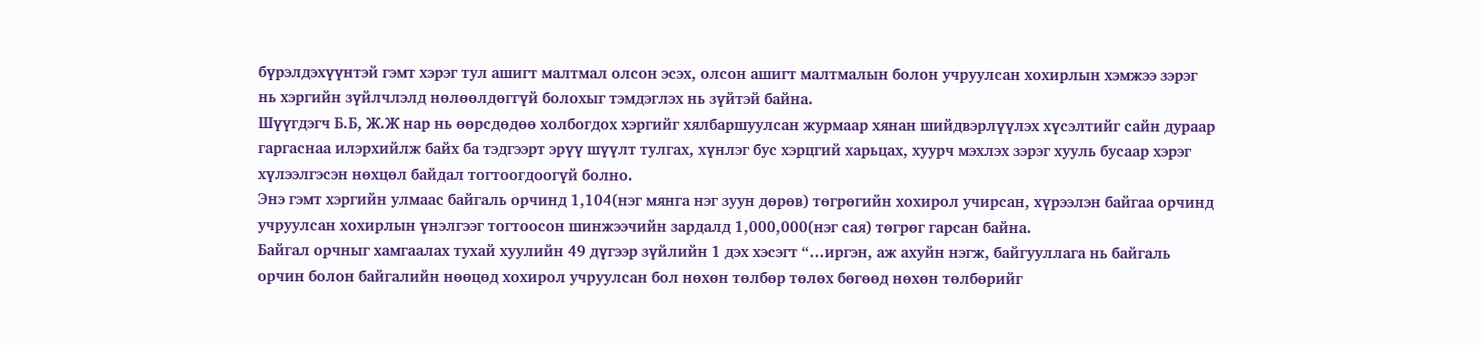бүрэлдэхүүнтэй гэмт хэрэг тул ашигт малтмал олсон эсэх, олсон ашигт малтмалын болон учруулсан хохирлын хэмжээ зэрэг нь хэргийн зүйлчлэлд нөлөөлдөггүй болохыг тэмдэглэх нь зүйтэй байна.
Шүүгдэгч Б.Б, Ж.Ж нар нь өөрсдөдөө холбогдох хэргийг хялбаршуулсан журмаар хянан шийдвэрлүүлэх хүсэлтийг сайн дураар гаргаснаа илэрхийлж байх ба тэдгээрт эрүү шүүлт тулгах, хүнлэг бус хэрцгий харьцах, хуурч мэхлэх зэрэг хууль бусаар хэрэг хүлээлгэсэн нөхцөл байдал тогтоогдоогүй болно.
Энэ гэмт хэргийн улмаас байгаль орчинд 1,104(нэг мянга нэг зуун дөрөв) төгрөгийн хохирол учирсан, хүрээлэн байгаа орчинд учруулсан хохирлын үнэлгээг тогтоосон шинжээчийн зардалд 1,000,000(нэг сая) төгрөг гарсан байна.
Байгал орчныг хамгаалах тухай хуулийн 49 дүгээр зүйлийн 1 дэх хэсэгт “...иргэн, аж ахуйн нэгж, байгууллага нь байгаль орчин болон байгалийн нөөцөд хохирол учруулсан бол нөхөн төлбөр төлөх бөгөөд нөхөн төлбөрийг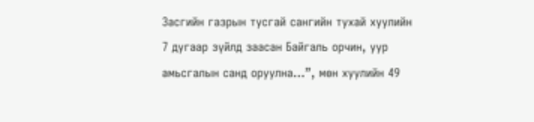Засгийн газрын тусгай сангийн тухай хуулийн 7 дугаар зүйлд заасан Байгаль орчин, уур амьсгалын санд оруулна...”, мөн хуулийн 49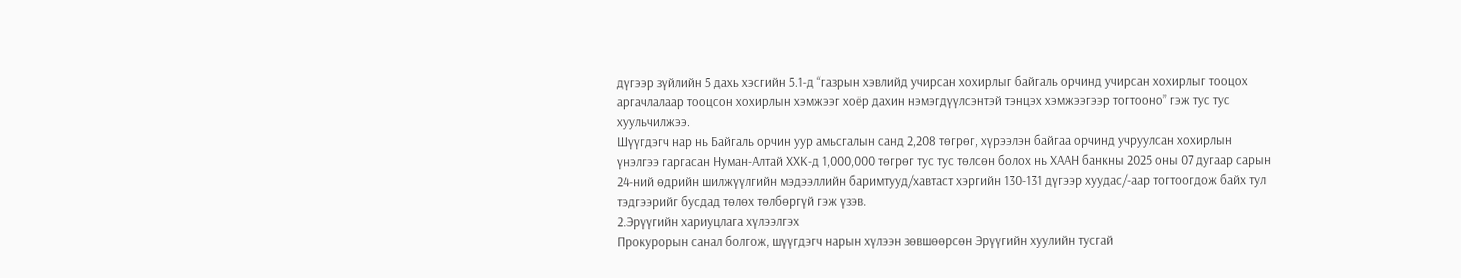дүгээр зүйлийн 5 дахь хэсгийн 5.1-д “газрын хэвлийд учирсан хохирлыг байгаль орчинд учирсан хохирлыг тооцох аргачлалаар тооцсон хохирлын хэмжээг хоёр дахин нэмэгдүүлсэнтэй тэнцэх хэмжээгээр тогтооно” гэж тус тус хуульчилжээ.
Шүүгдэгч нар нь Байгаль орчин уур амьсгалын санд 2,208 төгрөг, хүрээлэн байгаа орчинд учруулсан хохирлын үнэлгээ гаргасан Нуман-Алтай ХХК-д 1,000,000 төгрөг тус тус төлсөн болох нь ХААН банкны 2025 оны 07 дугаар сарын 24-ний өдрийн шилжүүлгийн мэдээллийн баримтууд/хавтаст хэргийн 130-131 дүгээр хуудас/-аар тогтоогдож байх тул тэдгээрийг бусдад төлөх төлбөргүй гэж үзэв.
2.Эрүүгийн хариуцлага хүлээлгэх
Прокурорын санал болгож, шүүгдэгч нарын хүлээн зөвшөөрсөн Эрүүгийн хуулийн тусгай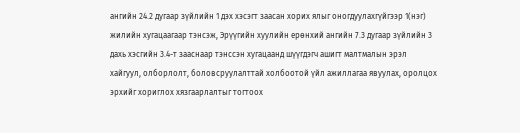ангийн 24.2 дугаар зүйлийн 1 дэх хэсэгт заасан хорих ялыг оногдуулахгүйгээр 1(нэг) жилийн хугацаагаар тэнсэж, Эрүүгийн хуулийн ерөнхий ангийн 7.3 дугаар зүйлийн 3 дахь хэсгийн 3.4-т зааснаар тэнссэн хугацаанд шүүгдэгч ашигт малтмалын эрэл хайгуул, олборлолт, боловсруулалттай холбоотой үйл ажиллагаа явуулах, оролцох эрхийг хориглох хязгаарлалтыг тогтоох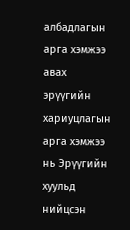албадлагын арга хэмжээ авах эрүүгийн хариуцлагын арга хэмжээ нь Эрүүгийн хуульд нийцсэн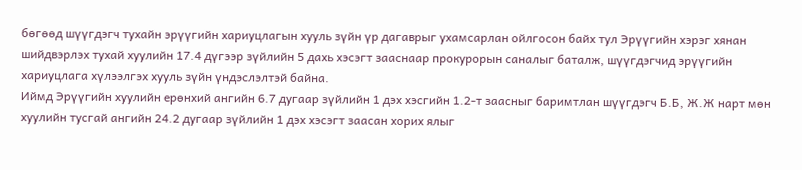бөгөөд шүүгдэгч тухайн эрүүгийн хариуцлагын хууль зүйн үр дагаврыг ухамсарлан ойлгосон байх тул Эрүүгийн хэрэг хянан шийдвэрлэх тухай хуулийн 17.4 дүгээр зүйлийн 5 дахь хэсэгт зааснаар прокурорын саналыг баталж, шүүгдэгчид эрүүгийн хариуцлага хүлээлгэх хууль зүйн үндэслэлтэй байна.
Иймд Эрүүгийн хуулийн ерөнхий ангийн 6.7 дугаар зүйлийн 1 дэх хэсгийн 1.2-т заасныг баримтлан шүүгдэгч Б.Б, Ж.Ж нарт мөн хуулийн тусгай ангийн 24.2 дугаар зүйлийн 1 дэх хэсэгт заасан хорих ялыг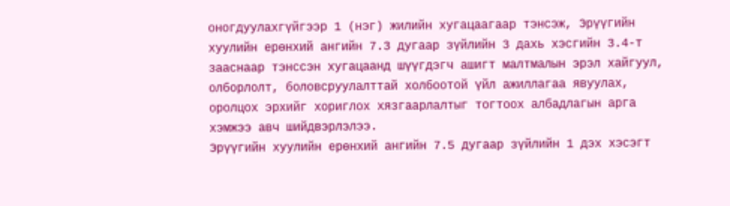оногдуулахгүйгээр 1 (нэг) жилийн хугацаагаар тэнсэж, Эрүүгийн хуулийн ерөнхий ангийн 7.3 дугаар зүйлийн 3 дахь хэсгийн 3.4-т зааснаар тэнссэн хугацаанд шүүгдэгч ашигт малтмалын эрэл хайгуул, олборлолт, боловсруулалттай холбоотой үйл ажиллагаа явуулах, оролцох эрхийг хориглох хязгаарлалтыг тогтоох албадлагын арга хэмжээ авч шийдвэрлэлээ.
Эрүүгийн хуулийн ерөнхий ангийн 7.5 дугаар зүйлийн 1 дэх хэсэгт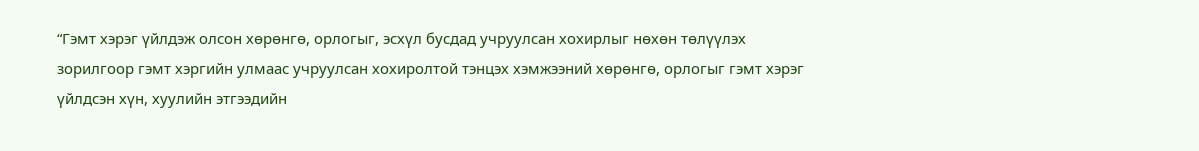“Гэмт хэрэг үйлдэж олсон хөрөнгө, орлогыг, эсхүл бусдад учруулсан хохирлыг нөхөн төлүүлэх зорилгоор гэмт хэргийн улмаас учруулсан хохиролтой тэнцэх хэмжээний хөрөнгө, орлогыг гэмт хэрэг үйлдсэн хүн, хуулийн этгээдийн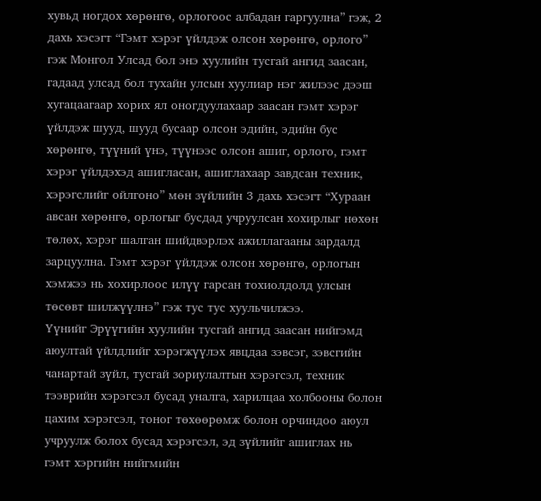хувьд ногдох хөрөнгө, орлогоос албадан гаргуулна” гэж, 2 дахь хэсэгт “Гэмт хэрэг үйлдэж олсон хөрөнгө, орлого” гэж Монгол Улсад бол энэ хуулийн тусгай ангид заасан, гадаад улсад бол тухайн улсын хуулиар нэг жилээс дээш хугацаагаар хорих ял оногдуулахаар заасан гэмт хэрэг үйлдэж шууд, шууд бусаар олсон эдийн, эдийн бус хөрөнгө, түүний үнэ, түүнээс олсон ашиг, орлого, гэмт хэрэг үйлдэхэд ашигласан, ашиглахаар завдсан техник, хэрэгслийг ойлгоно” мөн зүйлийн 3 дахь хэсэгт “Хураан авсан хөрөнгө, орлогыг бусдад учруулсан хохирлыг нөхөн төлөх, хэрэг шалган шийдвэрлэх ажиллагааны зардалд зарцуулна. Гэмт хэрэг үйлдэж олсон хөрөнгө, орлогын хэмжээ нь хохирлоос илүү гарсан тохиолдолд улсын төсөвт шилжүүлнэ” гэж тус тус хуульчилжээ.
Үүнийг Эрүүгийн хуулийн тусгай ангид заасан нийгэмд аюултай үйлдлийг хэрэгжүүлэх явцдаа зэвсэг, зэвсгийн чанартай зүйл, тусгай зориулалтын хэрэгсэл, техник тээврийн хэрэгсэл бусад уналга, харилцаа холбооны болон цахим хэрэгсэл, тоног төхөөрөмж болон орчиндоо аюул учруулж болох бусад хэрэгсэл, эд зүйлийг ашиглах нь гэмт хэргийн нийгмийн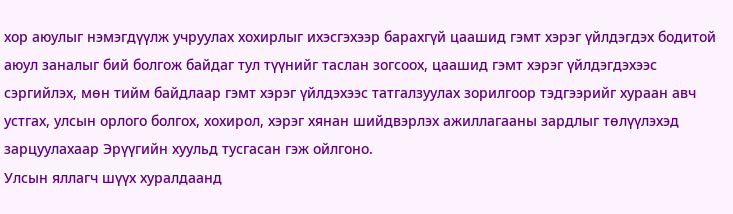хор аюулыг нэмэгдүүлж учруулах хохирлыг ихэсгэхээр барахгүй цаашид гэмт хэрэг үйлдэгдэх бодитой аюул заналыг бий болгож байдаг тул түүнийг таслан зогсоох, цаашид гэмт хэрэг үйлдэгдэхээс сэргийлэх, мөн тийм байдлаар гэмт хэрэг үйлдэхээс татгалзуулах зорилгоор тэдгээрийг хураан авч устгах, улсын орлого болгох, хохирол, хэрэг хянан шийдвэрлэх ажиллагааны зардлыг төлүүлэхэд зарцуулахаар Эрүүгийн хуульд тусгасан гэж ойлгоно.
Улсын яллагч шүүх хуралдаанд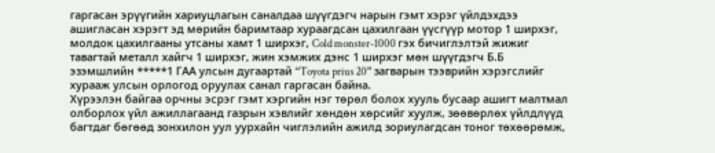гаргасан эрүүгийн хариуцлагын саналдаа шүүгдэгч нарын гэмт хэрэг үйлдэхдээ ашигласан хэрэгт эд мөрийн баримтаар хураагдсан цахилгаан үүсгүүр мотор 1 ширхэг, молдок цахилгааны утсаны хамт 1 ширхэг, Cold monster-1000 гэх бичиглэлтэй жижиг тавагтай металл хайгч 1 ширхэг, жин хэмжих дэнс 1 ширхэг мөн шүүгдэгч Б.Б эзэмшлийн *****1 ГАА улсын дугаартай “Toyota prius 20” загварын тээврийн хэрэгслийг хурааж улсын орлогод оруулах санал гаргасан байна.
Хүрээлэн байгаа орчны эсрэг гэмт хэргийн нэг төрөл болох хууль бусаар ашигт малтмал олборлох үйл ажиллагаанд газрын хэвлийг хөндөн хөрсийг хуулж, зөөвөрлөх үйлдлүүд багтдаг бөгөөд зонхилон уул уурхайн чиглэлийн ажилд зориулагдсан тоног төхөөрөмж,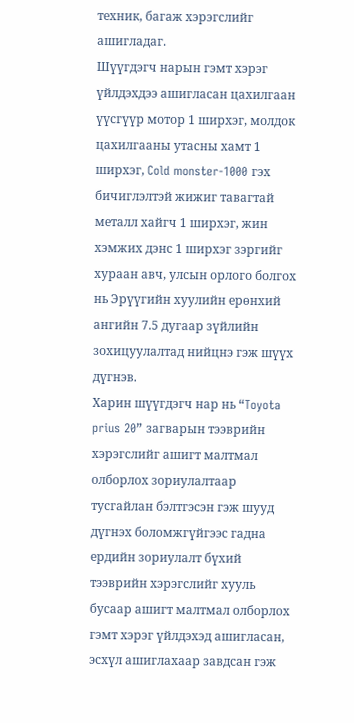техник, багаж хэрэгслийг ашигладаг.
Шүүгдэгч нарын гэмт хэрэг үйлдэхдээ ашигласан цахилгаан үүсгүүр мотор 1 ширхэг, молдок цахилгааны утасны хамт 1 ширхэг, Cold monster-1000 гэх бичиглэлтэй жижиг тавагтай металл хайгч 1 ширхэг, жин хэмжих дэнс 1 ширхэг зэргийг хураан авч, улсын орлого болгох нь Эрүүгийн хуулийн ерөнхий ангийн 7.5 дугаар зүйлийн зохицуулалтад нийцнэ гэж шүүх дүгнэв.
Харин шүүгдэгч нар нь “Toyota prius 20” загварын тээврийн хэрэгслийг ашигт малтмал олборлох зориулалтаар тусгайлан бэлтгэсэн гэж шууд дүгнэх боломжгүйгээс гадна ердийн зориулалт бүхий тээврийн хэрэгслийг хууль бусаар ашигт малтмал олборлох гэмт хэрэг үйлдэхэд ашигласан, эсхүл ашиглахаар завдсан гэж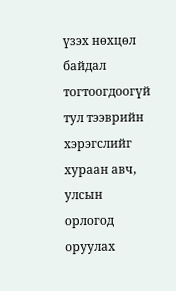үзэх нөхцөл байдал тогтоогдоогүй тул тээврийн хэрэгслийг хураан авч, улсын орлогод оруулах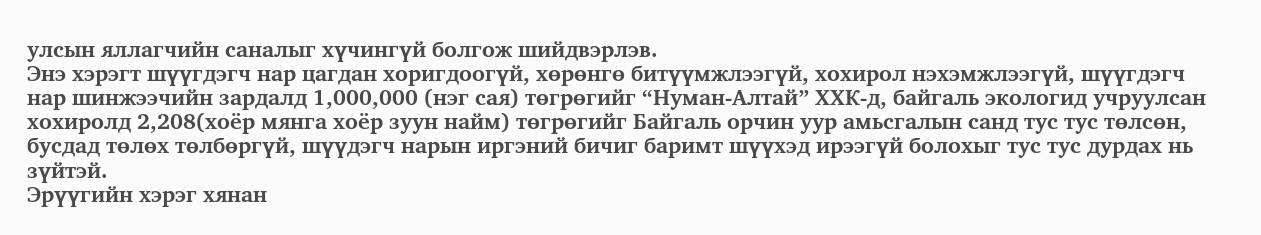улсын яллагчийн саналыг хүчингүй болгож шийдвэрлэв.
Энэ хэрэгт шүүгдэгч нар цагдан хоригдоогүй, хөрөнгө битүүмжлээгүй, хохирол нэхэмжлээгүй, шүүгдэгч нар шинжээчийн зардалд 1,000,000 (нэг сая) төгрөгийг “Нуман-Алтай” ХХК-д, байгаль экологид учруулсан хохиролд 2,208(хоёр мянга хоёр зуун найм) төгрөгийг Байгаль орчин уур амьсгалын санд тус тус төлсөн, бусдад төлөх төлбөргүй, шүүдэгч нарын иргэний бичиг баримт шүүхэд ирээгүй болохыг тус тус дурдах нь зүйтэй.
Эрүүгийн хэрэг хянан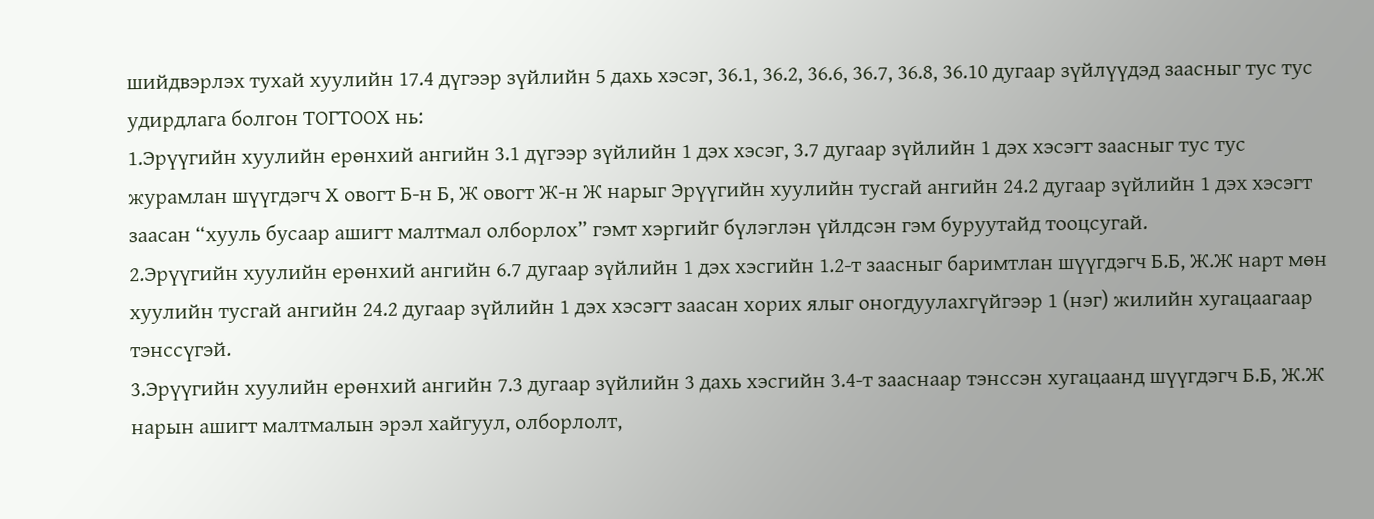шийдвэрлэх тухай хуулийн 17.4 дүгээр зүйлийн 5 дахь хэсэг, 36.1, 36.2, 36.6, 36.7, 36.8, 36.10 дугаар зүйлүүдэд заасныг тус тус удирдлага болгон ТОГТООХ нь:
1.Эрүүгийн хуулийн ерөнхий ангийн 3.1 дүгээр зүйлийн 1 дэх хэсэг, 3.7 дугаар зүйлийн 1 дэх хэсэгт заасныг тус тус журамлан шүүгдэгч Х овогт Б-н Б, Ж овогт Ж-н Ж нарыг Эрүүгийн хуулийн тусгай ангийн 24.2 дугаар зүйлийн 1 дэх хэсэгт заасан “хууль бусаар ашигт малтмал олборлох” гэмт хэргийг бүлэглэн үйлдсэн гэм буруутайд тооцсугай.
2.Эрүүгийн хуулийн ерөнхий ангийн 6.7 дугаар зүйлийн 1 дэх хэсгийн 1.2-т заасныг баримтлан шүүгдэгч Б.Б, Ж.Ж нарт мөн хуулийн тусгай ангийн 24.2 дугаар зүйлийн 1 дэх хэсэгт заасан хорих ялыг оногдуулахгүйгээр 1 (нэг) жилийн хугацаагаар тэнссүгэй.
3.Эрүүгийн хуулийн ерөнхий ангийн 7.3 дугаар зүйлийн 3 дахь хэсгийн 3.4-т зааснаар тэнссэн хугацаанд шүүгдэгч Б.Б, Ж.Ж нарын ашигт малтмалын эрэл хайгуул, олборлолт,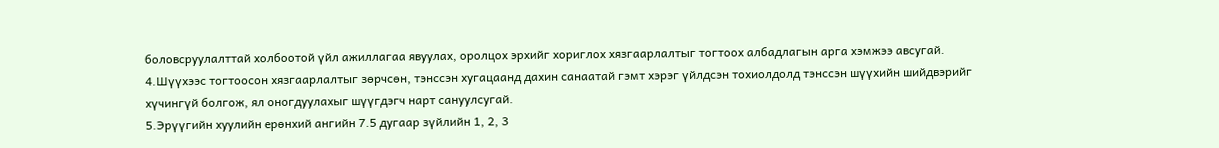боловсруулалттай холбоотой үйл ажиллагаа явуулах, оролцох эрхийг хориглох хязгаарлалтыг тогтоох албадлагын арга хэмжээ авсугай.
4.Шүүхээс тогтоосон хязгаарлалтыг зөрчсөн, тэнссэн хугацаанд дахин санаатай гэмт хэрэг үйлдсэн тохиолдолд тэнссэн шүүхийн шийдвэрийг хүчингүй болгож, ял оногдуулахыг шүүгдэгч нарт сануулсугай.
5.Эрүүгийн хуулийн ерөнхий ангийн 7.5 дугаар зүйлийн 1, 2, 3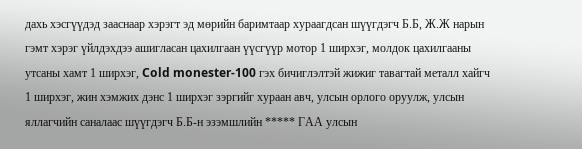дахь хэсгүүдэд зааснаар хэрэгт эд мөрийн баримтаар хураагдсан шүүгдэгч Б.Б, Ж.Ж нарын гэмт хэрэг үйлдэхдээ ашигласан цахилгаан үүсгүүр мотор 1 ширхэг, молдок цахилгааны утсаны хамт 1 ширхэг, Cold monester-100 гэх бичиглэлтэй жижиг тавагтай металл хайгч 1 ширхэг, жин хэмжих дэнс 1 ширхэг зэргийг хураан авч, улсын орлого оруулж, улсын яллагчийн саналаас шүүгдэгч Б.Б-н эзэмшлийн ***** ГАА улсын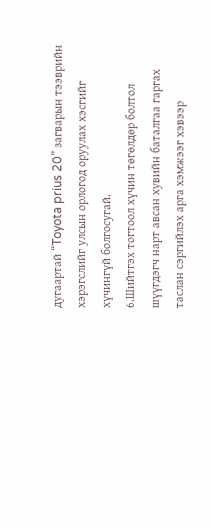дугаартай “Toyota prius 20” загварын тээврийн хэрэгслийг улсын орлогод оруулах хэсгийг хүчингүй болгосугай.
6.Шийтгэх тогтоол хүчин төгөлдөр болтол шүүгдэгч нарт авсан хувийн баталгаа гаргах таслан сэргийлэх арга хэмжээг хэвээр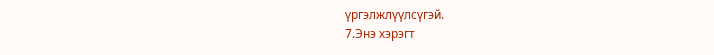үргэлжлүүлсүгэй.
7.Энэ хэрэгт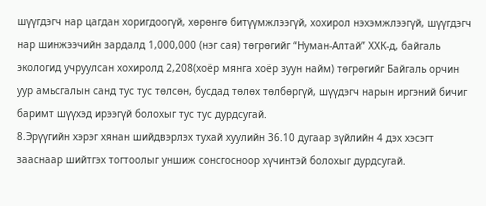шүүгдэгч нар цагдан хоригдоогүй, хөрөнгө битүүмжлээгүй, хохирол нэхэмжлээгүй, шүүгдэгч нар шинжээчийн зардалд 1,000,000 (нэг сая) төгрөгийг “Нуман-Алтай” ХХК-д, байгаль экологид учруулсан хохиролд 2,208(хоёр мянга хоёр зуун найм) төгрөгийг Байгаль орчин уур амьсгалын санд тус тус төлсөн, бусдад төлөх төлбөргүй, шүүдэгч нарын иргэний бичиг баримт шүүхэд ирээгүй болохыг тус тус дурдсугай.
8.Эрүүгийн хэрэг хянан шийдвэрлэх тухай хуулийн 36.10 дугаар зүйлийн 4 дэх хэсэгт зааснаар шийтгэх тогтоолыг уншиж сонсгосноор хүчинтэй болохыг дурдсугай.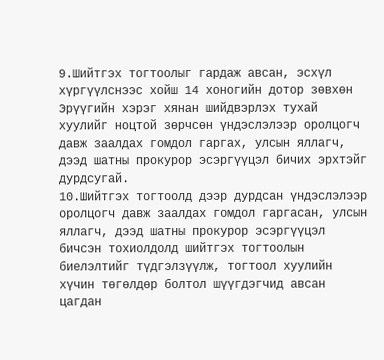9.Шийтгэх тогтоолыг гардаж авсан, эсхүл хүргүүлснээс хойш 14 хоногийн дотор зөвхөн Эрүүгийн хэрэг хянан шийдвэрлэх тухай хуулийг ноцтой зөрчсөн үндэслэлээр оролцогч давж заалдах гомдол гаргах, улсын яллагч, дээд шатны прокурор эсэргүүцэл бичих эрхтэйг дурдсугай.
10.Шийтгэх тогтоолд дээр дурдсан үндэслэлээр оролцогч давж заалдах гомдол гаргасан, улсын яллагч, дээд шатны прокурор эсэргүүцэл бичсэн тохиолдолд шийтгэх тогтоолын биелэлтийг түдгэлзүүлж, тогтоол хуулийн хүчин төгөлдөр болтол шүүгдэгчид авсан цагдан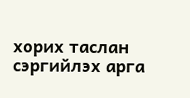хорих таслан сэргийлэх арга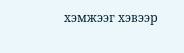хэмжээг хэвээр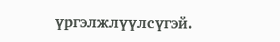үргэлжлүүлсүгэй.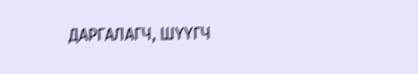ДАРГАЛАГЧ, ШҮҮГЧ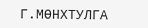Г.МӨНХТУЛГА